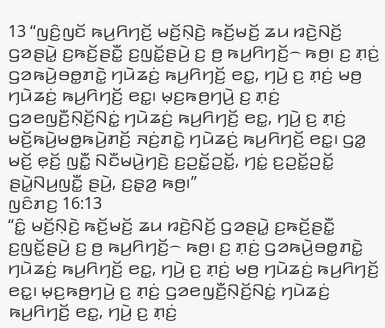13 “ꤜꤢꤨ꤬ꤜꤢꤩ ꤒꤣ꤬ꤖꤚꤢꤩ꤬ ꤗꤢꤩ꤬ꤡ꤫ꤢꤧ꤬ ꤒꤢꤩ꤬ꤗꤢꤩ꤬ ꤘꤣ ꤙꤢꤧ꤬ꤡꤢꤩ꤬ ꤞꤤꤔꤣꤧ꤭ ꤢ꤬ꤒꤢꤩ꤬ꤔꤢꤪ꤭ ꤢ꤬ꤜꤢꤩ꤭ꤔꤣꤧ꤬ ꤢ꤬ ꤥ꤬ ꤒꤣ꤬ꤖꤚꤢꤩ꤬꤮ ꤒꤥ꤬꤯ ꤢ꤬ ꤊ꤫ꤢꤦ꤬ ꤞꤤꤒꤣꤧ꤬ꤋꤥ꤭ꤊꤢꤧ꤭ ꤚꤣꤧꤘꤢꤦ꤬ ꤒꤣ꤬ꤖꤚꤢꤩ꤬ ꤕꤢ꤭, ꤚꤣꤧ꤬ ꤢ꤬ ꤊ꤫ꤢꤦ꤬ ꤗꤥ꤬ ꤚꤣꤧꤘꤢꤦ꤬ ꤒꤣ꤬ꤖꤚꤢꤩ꤬ ꤕꤢ꤭꤯ ꤗ꤫ꤢ꤬ꤒꤥ꤬ꤚꤣꤧ꤬ ꤢ꤬ ꤊ꤫ꤢꤦ꤬ ꤞꤤꤕꤜꤢꤪ꤬ꤡ꤫ꤢꤩ꤬ꤡꤢꤦ꤭ ꤚꤣꤧꤘꤢꤦ꤬ ꤒꤣ꤬ꤖꤚꤢꤩ꤬ ꤕꤢ꤭, ꤚꤣꤧ꤬ ꤢ꤬ ꤊ꤫ꤢꤦ꤬ ꤗꤢꤩ꤬ꤒꤣꤧ꤬ꤗꤥ꤭ꤒꤣꤧ꤬ꤊꤢꤩ꤬ ꤏꤢꤦ꤬ꤊꤢꤧ꤭ ꤚꤣꤧꤘꤢꤦ꤬ ꤒꤣ꤬ꤖꤚꤢꤩ꤬ ꤕꤢ꤭꤯ ꤞꤤ꤭ ꤗꤢꤩ꤬ ꤕ꤫ꤢꤩ꤬ ꤜꤢꤪ꤭ ꤡꤢꤪꤗꤣꤧ꤬ꤚꤢꤧ꤬ ꤢ꤬ꤑꤢꤩ꤭ꤑꤢꤩ꤭, ꤚꤢꤦ꤭ ꤢ꤬ꤑꤢꤩ꤭ꤑꤢꤩ꤭ ꤔꤣꤧ꤭ꤡꤣ꤬ꤜꤢꤪ꤭ ꤔꤣꤧ꤬, ꤢ꤬ꤔ꤫ꤤ꤬ ꤒꤥ꤬꤯”
ꤜꤢꤨꤊꤢ꤬ 16:13
“ꤢꤨ꤭ ꤗꤢꤩ꤬ꤡ꤫ꤢꤧ꤬ ꤒꤢꤩ꤬ꤗꤢꤩ꤬ ꤘꤣ ꤙꤢꤧ꤬ꤡꤢꤩ꤬ ꤞꤤꤔꤣꤧ꤭ ꤢ꤬ꤒꤢꤩ꤬ꤔꤢꤪ꤭ ꤢ꤬ꤜꤢꤩ꤭ꤔꤣꤧ꤬ ꤢ꤬ ꤥ꤬ ꤒꤣ꤬ꤖꤚꤢꤩ꤬꤮ ꤒꤥ꤬꤯ ꤢ꤬ ꤊ꤫ꤢꤦ꤬ ꤞꤤꤒꤣꤧ꤬ꤋꤥ꤭ꤊꤢꤧ꤭ ꤚꤣꤧꤘꤢꤦ꤬ ꤒꤣ꤬ꤖꤚꤢꤩ꤬ ꤕꤢ꤭, ꤚꤣꤧ꤬ ꤢ꤬ ꤊ꤫ꤢꤦ꤬ ꤗꤥ꤬ ꤚꤣꤧꤘꤢꤦ꤬ ꤒꤣ꤬ꤖꤚꤢꤩ꤬ ꤕꤢ꤭꤯ ꤗ꤫ꤢ꤬ꤒꤥ꤬ꤚꤣꤧ꤬ ꤢ꤬ ꤊ꤫ꤢꤦ꤬ ꤞꤤꤕꤜꤢꤪ꤬ꤡ꤫ꤢꤩ꤬ꤡꤢꤦ꤭ ꤚꤣꤧꤘꤢꤦ꤬ ꤒꤣ꤬ꤖꤚꤢꤩ꤬ ꤕꤢ꤭, ꤚꤣꤧ꤬ ꤢ꤬ ꤊ꤫ꤢꤦ꤬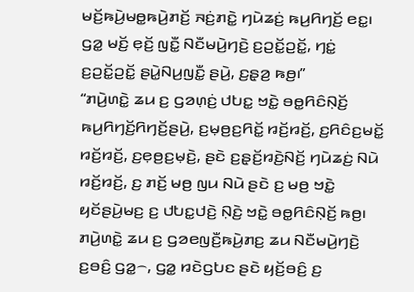ꤗꤢꤩ꤬ꤒꤣꤧ꤬ꤗꤥ꤭ꤒꤣꤧ꤬ꤊꤢꤩ꤬ ꤏꤢꤦ꤬ꤊꤢꤧ꤭ ꤚꤣꤧꤘꤢꤦ꤬ ꤒꤣ꤬ꤖꤚꤢꤩ꤬ ꤕꤢ꤭꤯ ꤞꤤ꤭ ꤗꤢꤩ꤬ ꤕ꤫ꤢꤩ꤬ ꤜꤢꤪ꤭ ꤡꤢꤪꤗꤣꤧ꤬ꤚꤢꤧ꤬ ꤢ꤬ꤑꤢꤩ꤭ꤑꤢꤩ꤭, ꤚꤢꤦ꤭ ꤢ꤬ꤑꤢꤩ꤭ꤑꤢꤩ꤭ ꤔꤣꤧ꤭ꤡꤣ꤬ꤜꤢꤪ꤭ ꤔꤣꤧ꤬, ꤢ꤬ꤔ꤫ꤤ꤬ ꤒꤥ꤬꤯”
“ꤊꤣꤧ꤬ꤛꤢꤧ꤭ ꤘꤣ ꤢ꤬ ꤞꤤꤛ꤫ꤢꤦ꤬ ꤓꤝꤢ꤭ ꤠꤢꤧ꤭ ꤋꤥ꤭ꤖꤢꤨꤡ꤫ꤢꤩ꤬ ꤒꤣ꤬ꤖꤚꤢꤩ꤬ꤖꤚꤢꤩ꤬ꤔꤣꤧ꤬, ꤢ꤬ꤗ꤫ꤥ꤬ꤢ꤬ꤖꤢꤩ꤭ ꤙꤢꤩ꤬ꤙꤢꤩ꤬, ꤢ꤬ꤖꤢꤨꤢ꤬ꤗꤢꤩ꤭ ꤙꤢꤩ꤬ꤙꤢꤩ꤬, ꤢ꤬ꤕ꤫ꤥ꤬ꤢ꤬ꤗ꤫ꤢꤧ꤬, ꤔꤢꤧ ꤢ꤬ꤔ꤫ꤢꤩ꤬ꤙꤢꤧ꤬ꤡꤢꤩ꤬ ꤚꤣꤧꤘꤢꤦ꤬ ꤡꤣꤧ ꤙꤢꤩ꤬ꤙꤢꤩ꤬, ꤢ꤬ ꤊꤢꤩ꤬ ꤗꤥ꤬ ꤜꤣ ꤡꤣꤧ ꤔꤢꤧ ꤢ꤬ ꤗꤥ꤬ ꤠꤢꤧ꤭ ꤟꤢꤩꤔꤣꤧ꤬ꤗꤢ꤬ ꤢ꤬ ꤓꤝꤢ꤭ꤓꤢꤧ꤬ ꤡ꤫ꤢꤧ꤬ ꤠꤢꤧ꤭ ꤋꤥ꤭ꤖꤢꤨꤡ꤫ꤢꤩ꤬ ꤒꤥ꤬꤯
ꤊꤣꤧ꤬ꤛꤢꤧ꤭ ꤘꤣ ꤢ꤬ ꤞꤤꤕꤜꤢꤪ꤬ꤒꤣꤧ꤬ꤊꤢ꤬ ꤘꤣ ꤡꤢꤪꤗꤣꤧ꤬ꤚꤢꤧ꤬ ꤢ꤬ꤋꤢꤨ꤬ ꤞꤤ꤭꤮, ꤞꤤ꤭ ꤙꤢꤧꤞꤝꤢ ꤔꤢꤧ ꤟꤢꤩ꤬ꤋꤢꤨ꤬ ꤢ꤬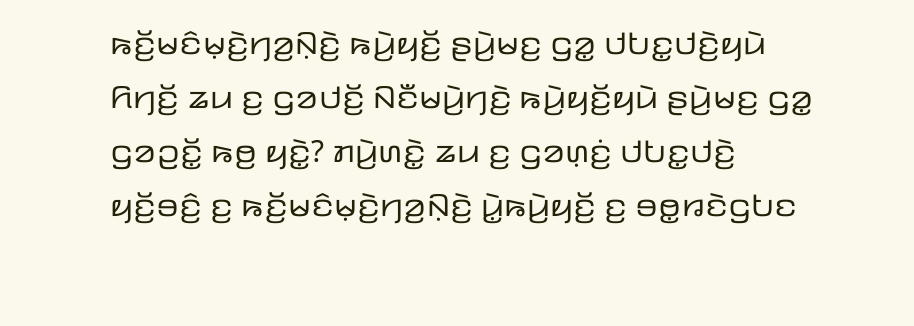ꤒꤢꤩ꤬ꤗꤢꤨꤗ꤫ꤢꤧ꤬ꤚꤤ꤬ꤡ꤫ꤢꤧ꤬ ꤒꤣꤧ꤬ꤟꤢꤩ꤬ ꤔꤣꤧ꤬ꤗꤢ꤬ ꤞꤤ꤭ ꤓꤝꤢ꤭ꤓꤢꤧ꤬ꤟꤣꤧ ꤖꤚꤢꤩ꤬ ꤘꤣ ꤢ꤬ ꤞꤤꤓꤢꤩ꤬ ꤡꤢꤪꤗꤣꤧ꤬ꤚꤢꤧ꤬ ꤒꤣꤧ꤬ꤟꤢꤩ꤬ꤟꤣꤧ ꤔꤣꤧ꤬ꤗꤢ꤬ ꤞꤤ꤭ ꤞꤤꤑꤢꤩ꤭ ꤒꤥ꤬ ꤟꤢꤧ꤭? ꤊꤣꤧ꤬ꤛꤢꤧ꤭ ꤘꤣ ꤢ꤬ ꤞꤤꤛ꤫ꤢꤦ꤬ ꤓꤝꤢ꤭ꤓꤢꤧ꤬ ꤟꤢꤩ꤬ꤋꤢꤨ꤬ ꤢ꤬ ꤒꤢꤩ꤬ꤗꤢꤨꤗ꤫ꤢꤧ꤬ꤚꤤ꤬ꤡ꤫ꤢꤧ꤬ ꤣꤧ꤭ꤒꤣꤧ꤬ꤟꤢꤩ꤬ ꤢ꤬ ꤋꤥ꤭ꤙꤢꤧꤞꤝꤢ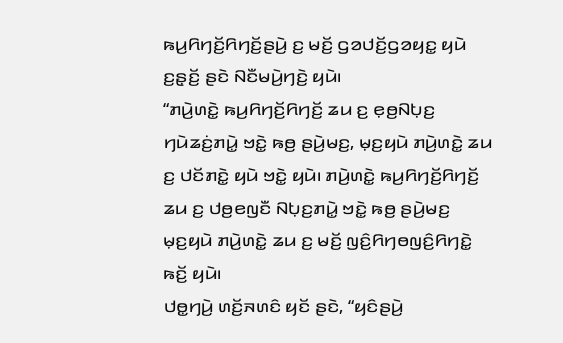ꤒꤣ꤬ꤖꤚꤢꤩ꤬ꤖꤚꤢꤩ꤬ꤔꤣꤧ꤬ ꤢ꤬ ꤗꤢꤩ꤬ ꤞꤤꤓꤢꤩ꤬ꤞꤤꤟꤢ꤭ ꤟꤣꤧ ꤢ꤬ꤔ꤫ꤢꤩ꤬ ꤔꤢꤧ ꤡꤢꤪꤗꤣꤧ꤬ꤚꤢꤧ꤬ ꤟꤣꤧ꤯
“ꤊꤣꤧ꤬ꤛꤢꤧ꤭ ꤒꤣ꤬ꤖꤚꤢꤩ꤬ꤖꤚꤢꤩ꤬ ꤘꤣ ꤢ꤬ ꤕ꤫ꤥ꤬ꤡꤝ꤫ꤢ꤬ ꤚꤣꤧꤘꤢꤦ꤬ꤊꤣꤧ꤭ ꤠꤢꤧ꤭ ꤒꤥ꤬ ꤔꤣꤧ꤬ꤗꤢ꤬, ꤗ꤫ꤢ꤬ꤟꤣꤧ ꤊꤣꤧ꤬ꤛꤢꤧ꤭ ꤘꤣ ꤢ꤬ ꤓꤢꤩꤊꤢꤧ꤭ ꤟꤣꤧ ꤠꤢꤧ꤭ ꤟꤣꤧ꤯ ꤊꤣꤧ꤬ꤛꤢꤧ꤭ ꤒꤣ꤬ꤖꤚꤢꤩ꤬ꤖꤚꤢꤩ꤬ ꤘꤣ ꤢ꤬ ꤓꤥ꤬ꤕꤜꤢꤪ ꤡꤝ꤫ꤢ꤬ꤊꤣꤧ꤭ ꤠꤢꤧ꤭ ꤒꤥ꤬ ꤔꤣꤧ꤬ꤗꤢ꤬ ꤗ꤫ꤢ꤬ꤟꤣꤧ ꤊꤣꤧ꤬ꤛꤢꤧ꤭ ꤘꤣ ꤢ꤬ ꤗꤢꤩ꤬ ꤜꤢꤨ꤬ꤖꤚꤥꤜꤢꤨ꤬ꤖꤚꤢꤧ꤭ ꤒꤢꤩ꤬ ꤟꤣꤧ꤯
ꤓꤥ꤭ꤚꤣꤧ꤬ ꤛꤢꤩ꤬ꤏꤛꤢꤨ ꤟꤢꤩ ꤔꤢꤧ, “ꤟꤢꤨꤔꤣꤧ꤬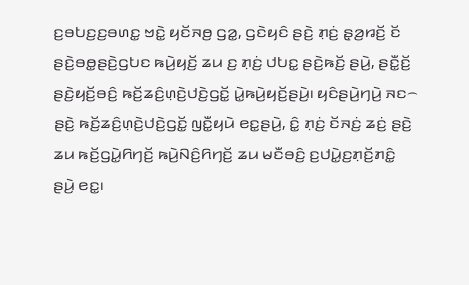ꤢ꤬ꤋꤝꤢ꤬ꤢ꤬ꤋꤛꤢ꤭ ꤠꤢꤧ꤭ ꤟꤢꤩꤏꤥ꤬ ꤞꤤ꤭, ꤞꤢꤧꤟꤢꤨ ꤔꤢꤧ꤬ ꤊ꤫ꤢꤦ꤬ ꤔ꤫ꤤ꤬ꤙꤢꤩ꤬ ꤢꤩ ꤔꤢꤧ꤬ꤋꤥ꤭ꤔꤢꤧ꤬ꤞꤝꤢ ꤒꤣꤧ꤬ꤟꤢꤩ꤬ ꤘꤣ ꤢ꤬ ꤊ꤫ꤢꤦ꤬ ꤓꤝꤢ꤭ ꤔꤢꤧ꤬ꤒꤢꤩ꤬ ꤔꤣꤧ꤬, ꤔꤢꤪ꤭ꤢꤩ꤬ ꤔꤢꤧ꤬ꤟꤢꤩ꤬ꤋꤢꤨ꤬ ꤒꤢꤩ꤬ꤘꤢꤨ꤬ꤛ꤫ꤢꤧ꤬ꤓꤢꤧ꤬ꤞꤢꤩ꤭ ꤣꤧ꤭ꤒꤣꤧ꤬ꤟꤢꤩ꤬ꤔꤣꤧ꤬꤯ ꤟꤢꤨꤔꤣꤧ꤬ꤚꤣꤧ꤬ ꤏꤢ꤮ ꤔꤢꤧ꤬ ꤒꤢꤩ꤬ꤘꤢꤨ꤬ꤛ꤫ꤢꤧ꤬ꤓꤢꤧ꤬ꤞꤢꤩ꤭ ꤜꤢꤪ꤭ꤟꤣꤧ ꤕꤢ꤭ꤔꤣꤧ꤬, ꤢꤨ꤭ ꤊ꤫ꤢꤦ꤬ ꤢꤩꤏꤢꤦ꤬ ꤘꤢꤦ꤬ ꤔꤢꤧ꤬ ꤘꤣ ꤒꤢꤩ꤬ꤞꤣꤧ꤭ꤖꤚꤢꤩ꤬ ꤒꤣꤧ꤬ꤡꤢꤨ꤬ꤖꤚꤢꤩ꤬ ꤘꤣ ꤗꤢꤪꤋꤢꤨ꤬ ꤢ꤬ꤓꤣꤧ꤭ꤢ꤬ꤊ꤫ꤢꤩ꤬ꤊꤢꤨ꤭ ꤔꤣꤧ꤬ ꤕꤢ꤭꤯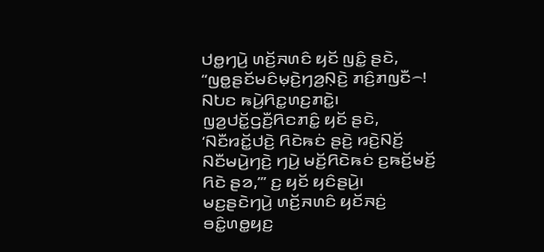ꤓꤥ꤭ꤚꤣꤧ꤬ ꤛꤢꤩ꤬ꤏꤛꤢꤨ ꤟꤢꤩ ꤜꤢꤨ꤭ ꤔꤢꤧ, “ꤜꤥ꤭ꤔꤢꤩꤗꤢꤨꤗ꤫ꤢꤧ꤬ꤚꤤ꤬ꤡ꤫ꤢꤧ꤬ ꤊꤢꤨ꤬ꤊꤜꤢꤪ꤮! ꤡꤝꤢ ꤒꤣꤧ꤬ꤖꤢ꤭ꤛꤢ꤬ꤊꤢꤧ꤭꤯ ꤜꤤ꤬ꤓꤢꤩ꤭ꤞꤢꤪ꤬ꤖꤢꤊꤢꤨ꤭ ꤟꤢꤩ ꤔꤢꤧ, ‘ꤡꤢꤪꤙꤢꤩ꤭ꤓꤢꤧ꤬ ꤖꤢꤧꤒꤢꤦ ꤔꤢꤧ꤬ ꤙꤢꤧ꤬ꤡꤢꤩ꤬ ꤡꤢꤪꤗꤣꤧ꤬ꤚꤢꤧ꤬ ꤚꤣꤧ꤬ ꤗꤢꤩ꤬ꤖꤢꤧꤒꤢꤦ ꤢ꤬ꤒꤢꤩ꤬ꤗꤢꤩ꤬ ꤖꤢꤧ ꤔꤤ,’” ꤢ꤬ ꤟꤢꤩ ꤟꤢꤨꤔꤣꤧ꤬꤯
ꤗꤢ꤬ꤔꤢꤧꤚꤣꤧ꤬ ꤛꤢꤩ꤬ꤏꤛꤢꤨ ꤟꤢꤩꤏꤢꤦ꤬ ꤋꤢꤨ꤭ꤛꤥ꤭ꤟꤢ꤬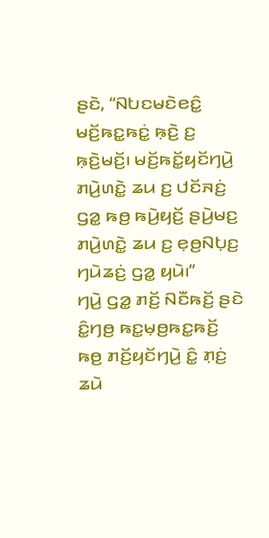ꤔꤢꤧ, “ꤡꤝꤢꤗꤢꤧꤕꤢꤨ꤭ ꤗꤢꤩ꤬ꤒꤢ꤭ꤒꤢꤦ꤭ ꤒ꤫ꤢꤧ꤬ ꤢ꤬ ꤒ꤫ꤢꤧ꤬ꤗꤢꤩ꤬꤯ ꤗꤢꤩ꤬ꤒꤢꤩ꤭ꤟꤢꤩꤚꤣꤧ꤬ ꤊꤣꤧ꤬ꤛꤢꤧ꤭ ꤘꤣ ꤢ꤬ ꤓꤢꤩꤏꤢꤦ꤬ ꤞꤤ꤭ ꤒꤥ꤬ ꤒꤣꤧ꤬ꤟꤢꤩ꤬ ꤔꤣꤧ꤬ꤗꤢ꤬ ꤊꤣꤧ꤬ꤛꤢꤧ꤭ ꤘꤣ ꤢ꤬ ꤕ꤫ꤥ꤬ꤡꤝ꤫ꤢ꤬ ꤚꤣꤧꤘꤢꤦ꤬ ꤞꤤ꤭ ꤟꤣꤧ꤯”
ꤚꤣꤧ꤬ ꤞꤤ꤭ ꤊꤢꤩ꤬ ꤡꤢꤪꤒꤢꤩ꤬ ꤔꤢꤧ ꤢꤨ꤭ꤚꤥ꤬ ꤒꤢ꤭ꤗ꤫ꤥ꤬ꤒꤢ꤭ꤒꤢꤩ꤬ ꤒꤥ꤬ ꤊꤢꤩ꤬ꤟꤢꤩꤚꤣꤧ꤬ ꤢꤨ꤭ ꤊ꤫ꤢꤦ꤬ ꤘꤣꤧ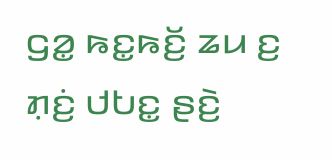ꤞꤤ꤭ ꤒꤢ꤭ꤒꤢꤩ꤬ ꤘꤣ ꤢ꤬ ꤊ꤫ꤢꤦ꤬ ꤓꤝꤢ꤭ ꤔꤢꤧ꤬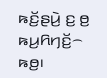ꤒꤢꤩ꤬ꤔꤣꤧ꤬ ꤢ꤬ ꤥ꤬ ꤒꤣ꤬ꤖꤚꤢꤩ꤬꤮ ꤒꤥ꤬꤯